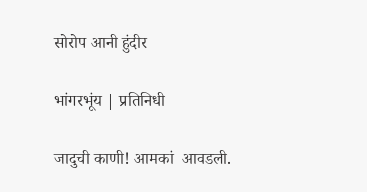सोरोप आनी हुंदीर

भांगरभूंय | प्रतिनिधी

जादुची काणी! आमकां  आवडली.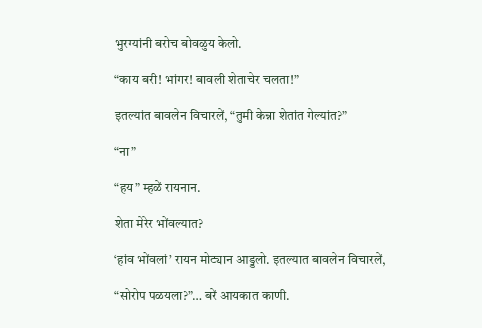भुरग्यांनी बरोच बोवळुय केलो.

“काय बरी! भांगर! बावली शेताचेर चलता!”

इतल्यांत बावलेन विचारलें, “तुमी केन्ना शेतांत गेल्यांत?”

“ना”

“हय” म्हळें रायनान.

शेता मेरेर भोंवल्यात?

‘हांव भोंवलां’ रायन मोट्यान आड्डलो. इतल्यात बावलेन विचारलें,

“सोरोप पळयला?”… बरें आयकात काणी.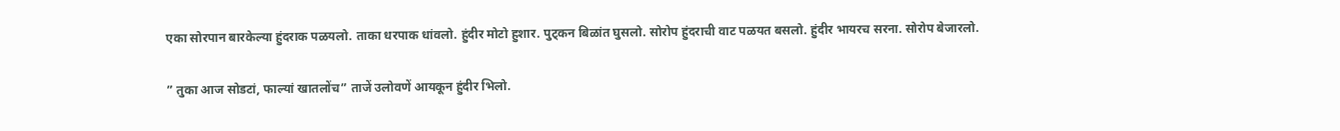एका सोरपान बारकेल्या हुंदराक पळयलो. ताका धरपाक धांवलो. हुंदीर मोटो हुशार. पुट्कन बिळांत घुसलो. सोरोप हुंदराची वाट पळयत बसलो. हुंदीर भायरच सरना. सोरोप बेजारलो.

” तुका आज सोडटां, फाल्यां खातलोंच” ताजें उलोवणें आयकून हुंदीर भिलो.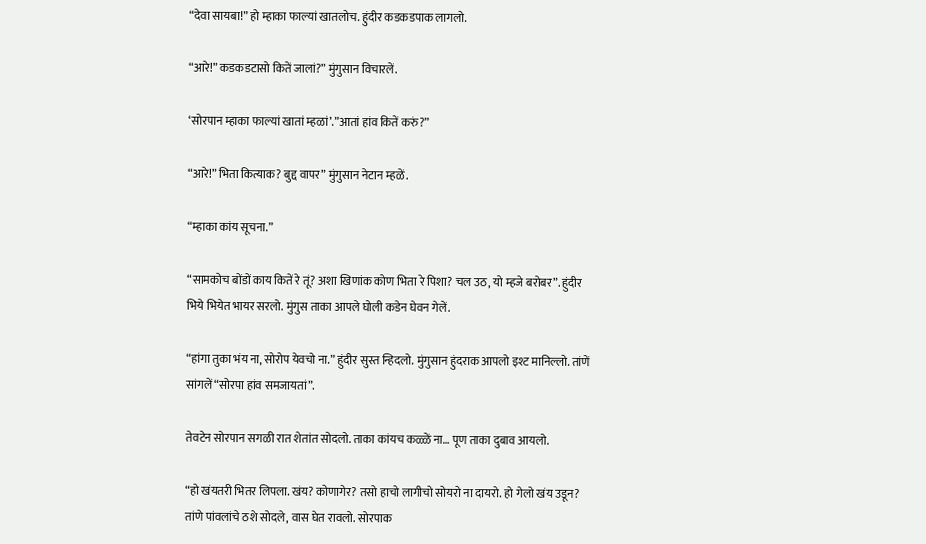“देवा सायबा!” हो म्हाका फाल्यां खातलोच. हुंदीर कडकडपाक लागलो.

“आरे!” कडकडटासो कितें जालां?” मुंगुसान विचारलें.

‘सोरपान म्हाका फाल्यां खातां म्हळां’.”आतां हांव कितें करुं?”

“आरे!” भिता कित्याक? बुद्द वापर” मुंगुसान नेटान म्हळें.

“म्हाका कांय सूचना.”

“सामकोच बोंडों काय कितें रे तूं? अशा खिणांक कोण भिता रे पिशा? चल उठ, यो म्हजे बरोबर”. हुंदीर भिये भियेत भायर सरलो. मुंगुस ताका आपले घोली कडेन घेवन गेलें.

“हांगा तुका भंय ना, सोरोप येवचो ना.” हुंदीर सुस्त न्हिदलो. मुंगुसान हुंदराक आपलो इश्ट मानिल्लो. तांणें सांगलें “सोरपा हांव समजायतां”.

तेवटेन सोरपान सगळी रात शेतांत सोदलो. ताका कांयच कळ्ळें ना… पूण ताका दुबाव आयलो.

“हो खंयतरी भितर लिपला. खंय? कोणागेर? तसो हाचो लागीचो सोयरो ना दायरो. हो गेलो खंय उडून? तांणे पांवलांचे ठशे सोदले, वास घेत रावलो. सोरपाक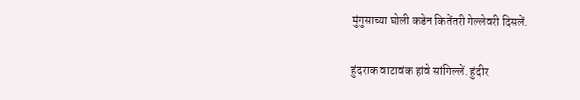मुंगुसाच्या घोली कडेन कितेंतरी गेल्लेवरी दिसलें.

हुंदराक वाटावंक हांवे सांगिल्लें. हुंदीर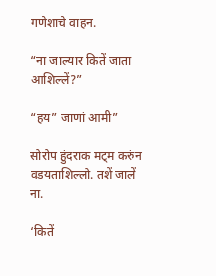गणेशाचे वाहन.

“ना जाल्यार कितें जाता आशिल्लें?”

“हय” जाणां आमी”

सोरोप हुंदराक मट्म करुंन वडयताशिल्लो. तशें जालें ना.

‘कितें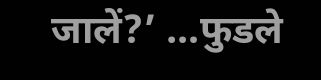जालें?’ …फुडले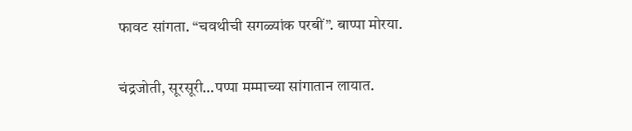फावट सांगता. “चवथीची सगळ्यांक परबीं”. बाप्पा मोरया.

चंद्रजोती, सूरसूरी…पप्पा मम्माच्या सांगातान लायात.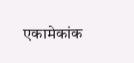एकामेकांक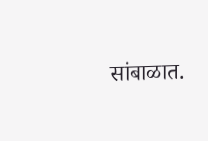सांबाळात.